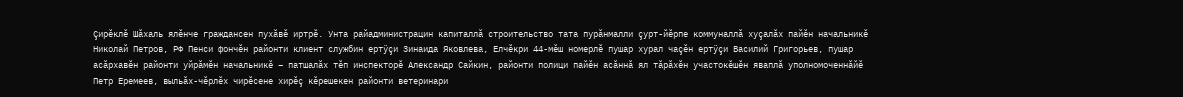Çирĕклĕ Шăхаль ялĕнче граждансен пухăвĕ иртрĕ. Унта райадминистрацин капиталлă строительство тата пурăнмалли çурт-йĕрпе коммуналлă хуçалăх пайĕн начальникĕ Николай Петров, РФ Пенси фончĕн районти клиент службин ертÿçи Зинаида Яковлева, Елчĕкри 44-мĕш номерлĕ пушар хурал чаçĕн ертÿçи Василий Григорьев, пушар асăрхавĕн районти уйрăмĕн начальникĕ – патшалăх тĕп инспекторĕ Александр Сайкин, районти полици пайĕн асăннă ял тăрăхĕн участокĕшĕн яваплă уполномоченнăйĕ Петр Еремеев, выльăх-чĕрлĕх чирĕсене хирĕç кĕрешекен районти ветеринари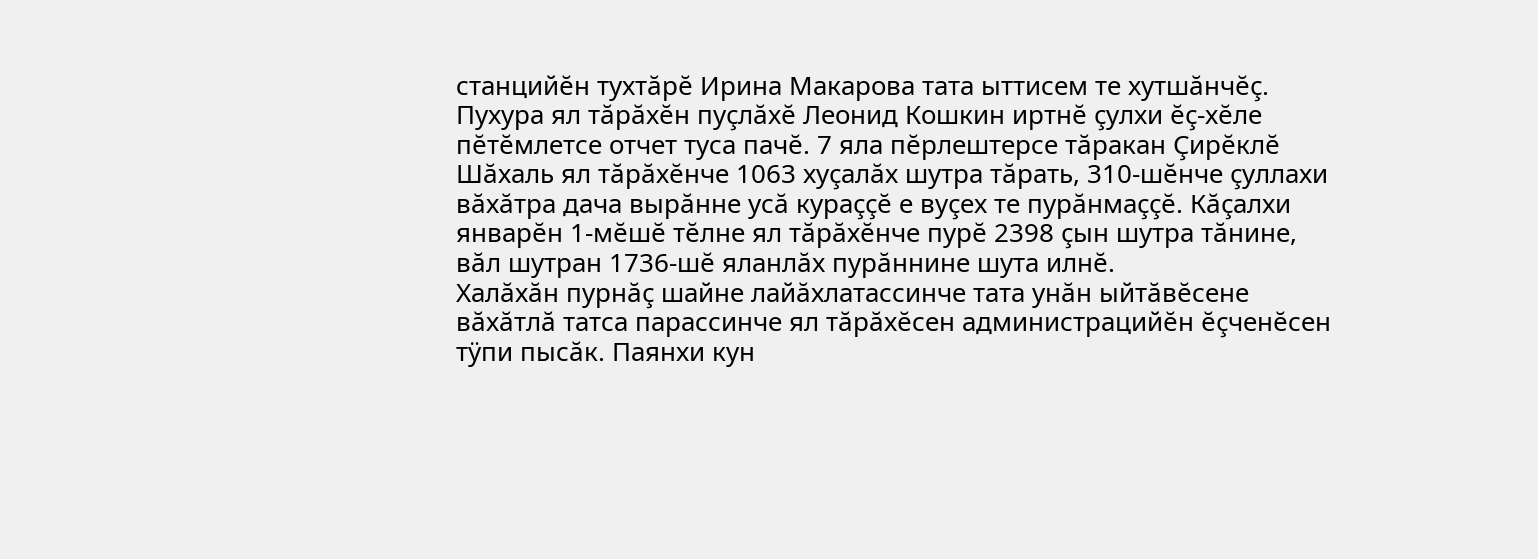станцийĕн тухтăрĕ Ирина Макарова тата ыттисем те хутшăнчĕç.
Пухура ял тăрăхĕн пуçлăхĕ Леонид Кошкин иртнĕ çулхи ĕç-хĕле пĕтĕмлетсе отчет туса пачĕ. 7 яла пĕрлештерсе тăракан Çирĕклĕ Шăхаль ял тăрăхĕнче 1063 хуçалăх шутра тăрать, 310-шĕнче çуллахи вăхăтра дача вырăнне усă кураççĕ е вуçех те пурăнмаççĕ. Кăçалхи январĕн 1-мĕшĕ тĕлне ял тăрăхĕнче пурĕ 2398 çын шутра тăнине, вăл шутран 1736-шĕ яланлăх пурăннине шута илнĕ.
Халăхăн пурнăç шайне лайăхлатассинче тата унăн ыйтăвĕсене вăхăтлă татса парассинче ял тăрăхĕсен администрацийĕн ĕçченĕсен тÿпи пысăк. Паянхи кун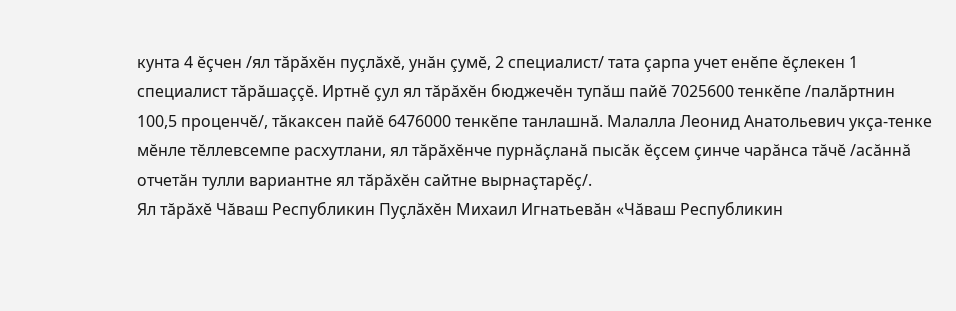кунта 4 ĕçчен /ял тăрăхĕн пуçлăхĕ, унăн çумĕ, 2 специалист/ тата çарпа учет енĕпе ĕçлекен 1 специалист тăрăшаççĕ. Иртнĕ çул ял тăрăхĕн бюджечĕн тупăш пайĕ 7025600 тенкĕпе /палăртнин 100,5 проценчĕ/, тăкаксен пайĕ 6476000 тенкĕпе танлашнă. Малалла Леонид Анатольевич укçа-тенке мĕнле тĕллевсемпе расхутлани, ял тăрăхĕнче пурнăçланă пысăк ĕçсем çинче чарăнса тăчĕ /асăннă отчетăн тулли вариантне ял тăрăхĕн сайтне вырнаçтарĕç/.
Ял тăрăхĕ Чăваш Республикин Пуçлăхĕн Михаил Игнатьевăн «Чăваш Республикин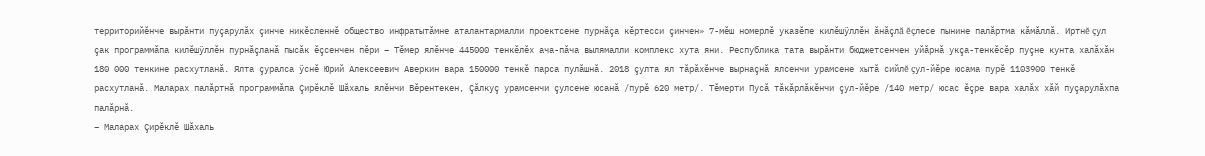территорийĕнче вырăнти пуçарулăх çинче никĕсленнĕ общество инфратытăмне аталантармалли проектсене пурнăçа кĕртесси çинчен» 7-мĕш номерлĕ указĕпе килĕшÿллĕн ăнăçлă ĕçлесе пынине палăртма кăмăллă. Иртнĕ çул çак программăпа килĕшÿллĕн пурнăçланă пысăк ĕçсенчен пĕри – Тĕмер ялĕнче 445000 тенкĕлĕх ача-пăча вылямалли комплекс хута яни. Республика тата вырăнти бюджетсенчен уйăрнă укçа-тенкĕсĕр пуçне кунта халăхăн 180 000 тенкине расхутланă. Ялта çуралса ÿснĕ Юрий Алексеевич Аверкин вара 150000 тенкĕ парса пулăшнă. 2018 çулта ял тăрăхĕнче вырнаçнă ялсенчи урамсене хытă сийлĕ çул-йĕре юсама пурĕ 1103900 тенкĕ расхутланă. Маларах палăртнă программăпа Çирĕклĕ Шăхаль ялĕнчи Вĕрентекен, Çăлкуç урамсенчи çулсене юсанă /пурĕ 620 метр/. Тĕмерти Пусă тăкăрлăкĕнчи çул-йĕре /140 метр/ юсас ĕçре вара халăх хăй пуçарулăхпа палăрнă.
– Маларах Çирĕклĕ Шăхаль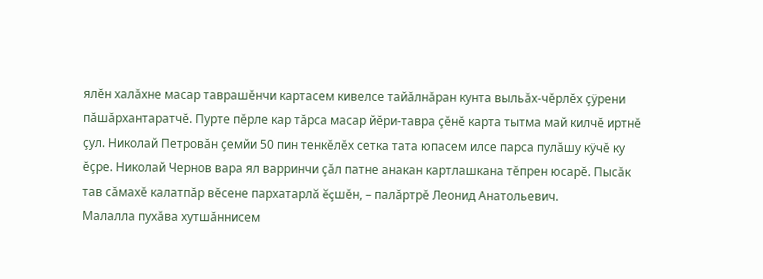ялĕн халăхне масар таврашĕнчи картасем кивелсе тайăлнăран кунта выльăх-чĕрлĕх çÿрени пăшăрхантаратчĕ. Пурте пĕрле кар тăрса масар йĕри-тавра çĕнĕ карта тытма май килчĕ иртнĕ çул. Николай Петровăн çемйи 50 пин тенкĕлĕх сетка тата юпасем илсе парса пулăшу кÿчĕ ку ĕçре. Николай Чернов вара ял варринчи çăл патне анакан картлашкана тĕпрен юсарĕ. Пысăк тав сăмахĕ калатпăр вĕсене пархатарлă ĕçшĕн, – палăртрĕ Леонид Анатольевич.
Малалла пухăва хутшăннисем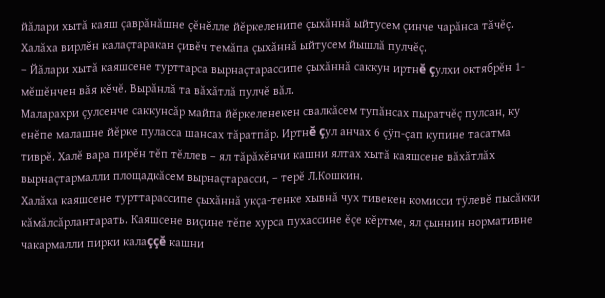йăлари хытă каяш çаврăнăшне çĕнĕлле йĕркеленипе çыхăннă ыйтусем çинче чарăнса тăчĕç. Халăха вирлĕн калаçтаракан çивĕч темăпа çыхăннă ыйтусем йышлă пулчĕç.
– Йăлари хытă каяшсене турттарса вырнаçтарассипе çыхăннă саккун иртнĕ çулхи октябрĕн 1-мĕшĕнчен вăя кĕчĕ. Вырăнлă та вăхăтлă пулчĕ вăл.
Маларахри çулсенче саккунсăр майпа йĕркеленекен свалкăсем тупăнсах пыратчĕç пулсан, ку енĕпе малашне йĕрке пуласса шансах тăратпăр. Иртнĕ çул анчах 6 çÿп-çап купине тасатма тиврĕ. Халĕ вара пирĕн тĕп тĕллев – ял тăрăхĕнчи кашни ялтах хытă каяшсене вăхăтлăх вырнаçтармалли площадкăсем вырнаçтарасси, – терĕ Л.Кошкин.
Халăха каяшсене турттарассипе çыхăннă укçа-тенке хывнă чух тивекен комисси тÿлевĕ пысăкки кăмăлсăрлантарать. Каяшсене виçине тĕпе хурса пухассине ĕçе кĕртме, ял çыннин нормативне чакармалли пирки калаççĕ кашни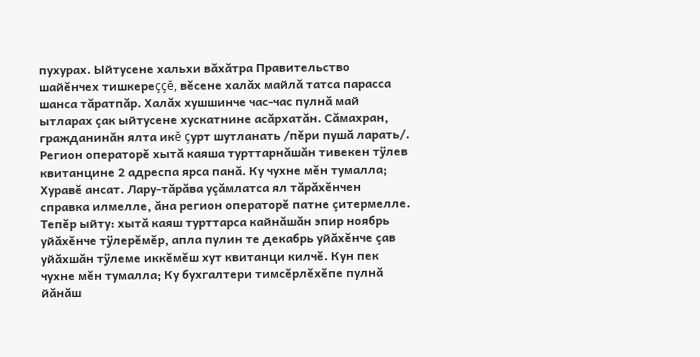пухурах. Ыйтусене хальхи вăхăтра Правительство шайĕнчех тишкереççĕ, вĕсене халăх майлă татса парасса шанса тăратпăр. Халăх хушшинче час-час пулнă май ытларах çак ыйтусене хускатнине асăрхатăн. Сăмахран, гражданинăн ялта икĕ çурт шутланать /пĕри пушă ларать/. Регион операторĕ хытă каяша турттарнăшăн тивекен тÿлев квитанцине 2 адреспа ярса панă. Ку чухне мĕн тумалла; Хуравĕ ансат. Лару-тăрăва уçăмлатса ял тăрăхĕнчен справка илмелле, ăна регион операторĕ патне çитермелле. Тепĕр ыйту: хытă каяш турттарса кайнăшăн эпир ноябрь уйăхĕнче тÿлерĕмĕр, апла пулин те декабрь уйăхĕнче çав уйăхшăн тÿлеме иккĕмĕш хут квитанци килчĕ. Кун пек чухне мĕн тумалла; Ку бухгалтери тимсĕрлĕхĕпе пулнă йăнăш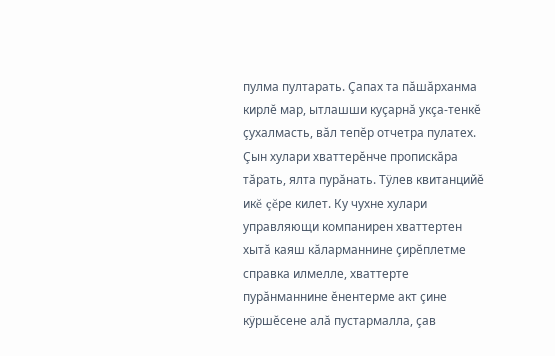пулма пултарать. Çапах та пăшăрханма кирлĕ мар, ытлашши куçарнă укçа-тенкĕ çухалмасть, вăл тепĕр отчетра пулатех. Çын хулари хваттерĕнче пропискăра тăрать, ялта пурăнать. Тÿлев квитанцийĕ икĕ çĕре килет. Ку чухне хулари управляющи компанирен хваттертен хытă каяш кăларманнине çирĕплетме справка илмелле, хваттерте пурăнманнине ĕнентерме акт çине кÿршĕсене алă пустармалла, çав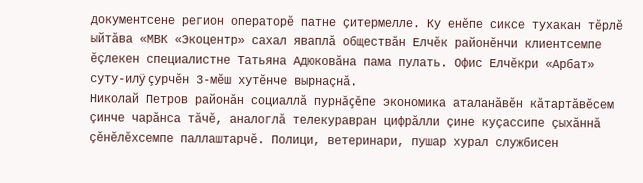документсене регион операторĕ патне çитермелле. Ку енĕпе сиксе тухакан тĕрлĕ ыйтăва «МВК «Экоцентр» сахал яваплă обществăн Елчĕк районĕнчи клиентсемпе ĕçлекен специалистне Татьяна Адюковăна пама пулать. Офис Елчĕкри «Арбат» суту-илÿ çурчĕн 3-мĕш хутĕнче вырнаçнă.
Николай Петров районăн социаллă пурнăçĕпе экономика аталанăвĕн кăтартăвĕсем çинче чарăнса тăчĕ, аналоглă телекуравран цифрăлли çине куçассипе çыхăннă çĕнĕлĕхсемпе паллаштарчĕ. Полици, ветеринари, пушар хурал службисен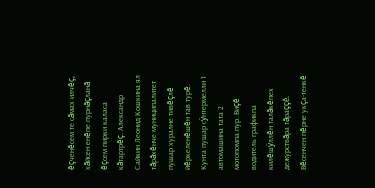ĕçченĕсем те сăмах илчĕç, хăйсен енĕпе пурнăçланă ĕçсем пирки каласа кăтартрĕç. Александр Сайкин Леонид Кошкина ял тăрăхĕнче муниципалитет пушар хуралне тивĕçлĕ йĕркеленĕшĕн тав турĕ. Кунта пушар сÿнтермелли 1 автомашина тата 2 мотопомпа пур. Виçĕ водитель графикпа килĕшÿллĕн талăкĕпех дежурствăра тăраççĕ. Вĕсенчен пĕрне укçа-тенкĕ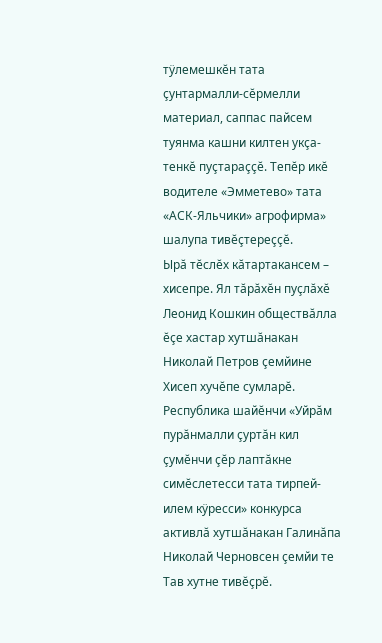тÿлемешкĕн тата çунтармалли-сĕрмелли материал, саппас пайсем туянма кашни килтен укçа-тенкĕ пуçтараççĕ. Тепĕр икĕ водителе «Эмметево» тата «АСК-Яльчики» агрофирма» шалупа тивĕçтереççĕ.
Ырă тĕслĕх кăтартакансем – хисепре. Ял тăрăхĕн пуçлăхĕ Леонид Кошкин обществăлла ĕçе хастар хутшăнакан Николай Петров çемйине Хисеп хучĕпе сумларĕ. Республика шайĕнчи «Уйрăм пурăнмалли çуртăн кил çумĕнчи çĕр лаптăкне симĕслетесси тата тирпей-илем кÿресси» конкурса активлă хутшăнакан Галинăпа Николай Черновсен çемйи те Тав хутне тивĕçрĕ.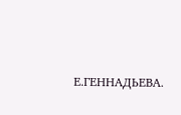Е.ГЕННАДЬЕВА.